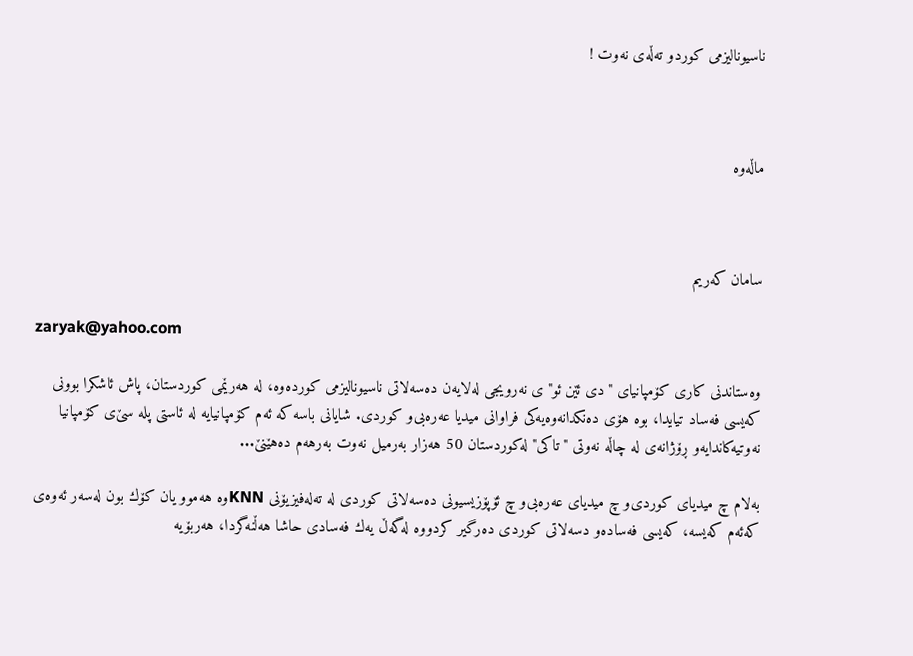ناسیونالیزمی‌ كوردو ته‌ڵه‌ی‌ نه‌وت !



ماڵه‌وه



سامان كه‌ریم

zaryak@yahoo.com

وه‌ستاندنی‌ كاری‌ كۆمپانیای‌ "دی‌ ئێن ئو"ی‌ نه‌رویجی‌ له‌لایه‌ن ده‌سه‌لاتی‌ ناسیونالیزمی‌ كورده‌وه‌، له‌ هه‌رێمی‌ كوردستان، پاش ئاشكرا بوونی‌ كه‌یسی‌ فه‌ساد تیایدا، بوه‌ هۆی‌ ده‌نكدانه‌وه‌یه‌كی‌ فراوانی‌ میدیا عه‌ره‌بی‌‌و كوردی‌. شایانی‌ باسه‌ كه‌ ئه‌م كۆمپانیایه‌ له‌ ئاستی‌ پله‌ سێ‌ی‌ كۆمپانیا نه‌وتیه‌كاندایه‌و ڕۆژانه‌ی‌ له‌ چاڵه‌ نه‌وتی‌ "تاكی‌" له‌كوردستان 50 هه‌زار به‌رمیل نه‌وت به‌رهه‌م ده‌هێنێ‌...

به‌لام چ میدیای‌ كوردی‌‌و چ میدیای‌ عه‌ره‌بی‌‌و چ ئۆپۆزیسیونی‌ ده‌سه‌لاتی‌ كوردی‌ له‌ ته‌له‌فیزیۆنی‌ KNNوه‌ هه‌موو یان كۆك بون له‌سه‌ر ئه‌وه‌ی‌ كه‌ئه‌م كه‌یسه‌، كه‌یسی‌ فه‌ساده‌و دسه‌لاتی‌ كوردی‌ ده‌رگیر كردووه‌ له‌گه‌ڵ یه‌ك فه‌سادی‌ حاشا هه‌ڵنه‌گردا، هه‌ربۆیه‌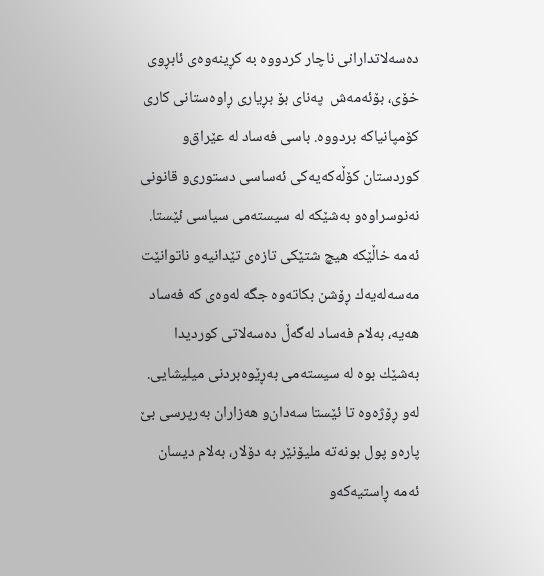ده‌سه‌لاتدارانی‌ ناچار كردووه‌ به‌ كڕینه‌وه‌ی‌ ئابڕوی‌ خۆی‌، بۆئه‌مه‌ش  په‌نای‌ بۆ بڕیاری‌ ڕاوه‌ستانی‌ كاری‌ كۆمپانیاكه‌ بردووه‌. باسی‌ فه‌ساد له‌ عێراق‌و كوردستان كۆڵه‌كه‌یه‌كی‌ ئه‌ساسی‌ دستوری‌‌و قانونی‌ نه‌نوسراوه‌و به‌شێكه‌ له‌ سیسته‌می‌ سیاسی‌ ئێستا. ئه‌مه‌ خاڵێكه‌ هیچ شتێكی‌ تازه‌ی‌ تێدانیه‌‌و ناتوانێت مه‌سه‌له‌یه‌ك ڕۆشن بكاته‌وه‌ جگه‌ له‌وه‌ی‌ كه‌ فه‌ساد هه‌یه‌، به‌لام فه‌ساد له‌گه‌ڵ ده‌سه‌لاتی‌ كوردیدا به‌شێك بوه‌ له‌ سیسته‌می‌ به‌ڕێوه‌بردنی‌ میلیشایی‌. له‌و ڕۆژه‌وه‌ تا ئێستا سه‌دان‌و هه‌زاران به‌رپرسی‌ بێ‌ پاره‌و پول بونه‌ته‌ ملیۆنێر به‌ دۆلار، به‌لام دیسان ئه‌مه‌ ڕاستیه‌كه‌و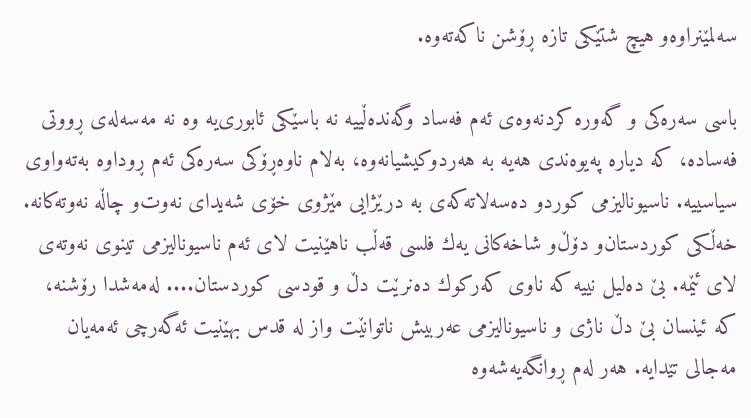سه‌لمێنراوه‌و هیچ شتێكی‌ تازه‌ ڕۆشن ناكه‌ته‌وه‌.

باسی‌ سه‌ره‌كی‌ و گه‌وره‌ كردنه‌وه‌ی‌ ئه‌م فه‌ساد وگه‌نده‌ڵییه‌ نه‌ باسێكی‌ ئابوری‌یه‌ وه‌ نه‌ مه‌سه‌له‌ی‌ ڕووتی‌ فه‌ساده‌، كه‌ دیاره‌ په‌یوه‌ندی‌ هه‌یه‌ به‌ هه‌ردوكیشیانه‌وه‌، به‌لام ناوه‌ڕۆكی‌ سه‌ره‌كی‌ ئه‌م ڕوداوه‌ به‌ته‌واوی‌ سیاسییه‌. ناسیونالیزمی‌ كوردو ده‌سه‌لاته‌كه‌ی‌ به‌ درێژایی‌ مێژوی‌ خۆی‌ شه‌یدای‌ نه‌وت‌و چاڵه‌ نه‌وته‌كانه‌. خه‌ڵكی‌ كوردستان‌و دۆڵ‌و شاخه‌كانی‌ یه‌ك فلسی‌ قه‌ڵب ناهێنیت لای‌ ئه‌م ناسیونالیزمی‌ تینوی‌ نه‌وته‌ی‌ لای‌ ئێمه‌. بێ‌ ده‌لیل نییه‌ كه‌ ناوی‌ كه‌ركوك ده‌نرێت دڵ و قودسی‌ كوردستان.... له‌مه‌شدا رۆشنه‌، كه‌ ئینسان بێ‌ دڵ ناژی‌ ‌و ناسیونالیزمی‌ عه‌ربیش ناتوانێت واز له‌ قدس بهێنیت ئه‌گه‌رچی‌ ئه‌مه‌یان مه‌جالی‌ تێدایه‌. هه‌ر له‌م ڕوانگه‌یه‌شه‌وه‌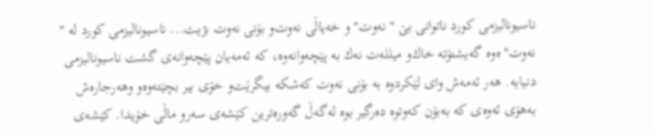ناسیونالیزمی‌ كورد ناتوانی بێ‌ " نه‌وت" و خه‌یاڵی‌ نه‌وت‌و بۆنی‌ نه‌وت بژیت... ناسیونالیزمی‌ كورد له‌ " نه‌وت"ه‌وه‌ گه‌یشتۆته‌ خاك‌و میلله‌ت نه‌ك به‌ پێچه‌وانه‌وه‌، كه‌ ئه‌مه‌یان پێچه‌وانه‌ی‌ گشت ناسیونالیزمی‌ دنیایه‌. هه‌ر ئه‌مه‌ش وای‌ لێكردوه‌ به‌ بۆنی‌ نه‌وت كه‌شكه‌ بیگرێت‌و خۆی‌ بیر بچێته‌وه‌و وهه‌رجاره‌ش به‌هۆی‌ ئه‌وه‌ی‌ كه‌ به‌بۆن كه‌وتوه‌ ده‌رگیر بوه‌ له‌گه‌ڵ گه‌وره‌ترین كێشه‌ی‌ سه‌رو ماڵی‌ خۆیدا. كێشه‌ی‌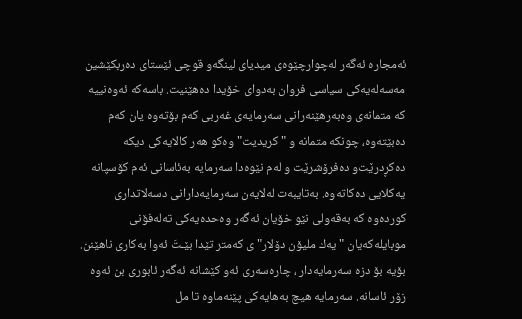ئه‌مجاره‌ ئه‌گه‌ر له‌چوارچێوه‌ی‌ میدیای‌ لینگه‌و قوچی‌ ئێستای‌ ده‌ربكێشین مه‌سه‌له‌یه‌كی‌ سیاسی‌ فروان به‌دوای‌ خۆیدا ده‌هێنیت. باسه‌كه‌ ئه‌وه‌نییه‌ كه‌ متمانه‌ی‌ وه‌به‌رهێنه‌رانی‌ سه‌رمایه‌ی‌ غه‌ربی‌ كه‌م بۆته‌وه‌ یان كه‌م ده‌بێته‌وه‌، چونكه‌ متمانه‌ و "كریدیت" وه‌كو هه‌ر كالایه‌كی‌ دیكه‌ ده‌كڕدرێت‌و ده‌فرۆشرێت و له‌م نێوه‌دا سه‌رمایه‌ به‌ئاسانی‌ ئه‌م كۆسپانه‌ یه‌كلایی‌ ده‌كاته‌وه‌. به‌تایبه‌ت له‌لایه‌ن سه‌رمایه‌دارانی‌ دسه‌لاتداری‌ كورده‌وه‌ كه‌ به‌قه‌ولی‌ نێو خۆیان ئه‌گه‌ر وه‌حده‌یه‌كی‌ ته‌له‌فۆنی‌ موبایله‌كه‌یان " یه‌ك ملیۆن دۆلار" ی‌ كه‌متر تێدا بێـتَ ئه‌وا به‌كاری‌ ناهێنن. بۆیه‌ بۆ دزه‌ سه‌رمایه‌دار ، چاره‌سه‌ری‌ ئه‌و كێشانه‌ ئه‌گه‌ر ئابوری‌ بن ئه‌وه‌ زۆر ئاسانه‌. سه‌رمایه‌ هیچ به‌هایه‌كی‌ پێنه‌ماوه‌ تا مل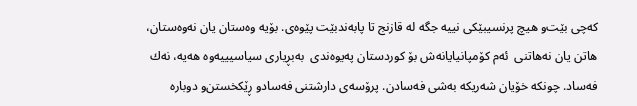كه‌چی‌ بێت‌و هیچ پرنسیبێكی‌ نییه‌ جگه‌ له‌ قازنج تا پابه‌ندبێت پێوه‌ی‌. بۆیه‌ وه‌ستان یان نه‌وه‌ستان، هاتن یان نه‌هاتنی  ئه‌م كۆمپانیایانه‌ش بۆ كوردستان په‌یوه‌ندی‌  به‌بڕیاری‌ سیاسیییه‌وه‌ هه‌یه‌، نه‌ك فه‌ساد. چونكه‌ خۆیان شه‌ریكه‌ به‌شی‌ فه‌سادن. پرۆسه‌ی‌ دارشتنی‌ فه‌سادو ڕێكخستن‌و دوباره‌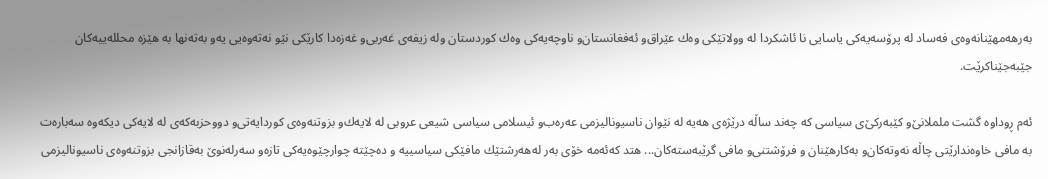به‌رهه‌مهێنانه‌وه‌ی‌ فه‌ساد له‌ پرۆسه‌یه‌كی‌ یاسایی‌ نا ئاشكردا له‌ وولاتێكی‌ وه‌ك عێراق‌و ئه‌فغانستان‌و ناوچه‌یه‌كی‌ وه‌ك كوردستان وله‌ زیفه‌ی‌ غه‌ربی‌‌و غه‌زه‌دا كارێكی‌ نێو نه‌ته‌وه‌یی‌ یه‌و به‌ته‌نها به‌ هێزه‌ محلله‌ییه‌كان جێبه‌جێناكرێت.

ئه‌م ڕوداوه‌ گشت ململانێ‌‌و كێبه‌ركێ‌ی‌ سیاسی‌ كه‌ چه‌ند ساڵه‌ درێژه‌ی‌ هه‌یه‌ له‌ نێوان ناسیونالیزمی‌ عه‌ره‌ب‌و ئیسلامی‌ سیاسی‌ شیعی‌ عروبی‌ له‌ لایه‌ك‌و بزوتنه‌وه‌ی‌ كوردایه‌تی‌‌و دووحزبه‌كه‌ی‌ له‌ لایه‌كی‌ دیكه‌وه‌ سه‌باره‌ت به‌ مافی‌ خاوه‌ندارێتی‌ چاڵه‌ نه‌وته‌كان‌و به‌كارهێنان ‌و فرۆشتنی‌‌و مافی‌ گرێبه‌سته‌كان... هتد كه‌ئه‌مه‌ خۆی‌ به‌ر له‌هه‌رشتێك مافێكی‌ سیاسییه‌ و ده‌چێته‌ چوارچێوه‌یه‌كی‌ تازه‌و سه‌رله‌نوێ‌ به‌قازانجی‌ بزوتنه‌وه‌ی‌ ناسیونالیزمی‌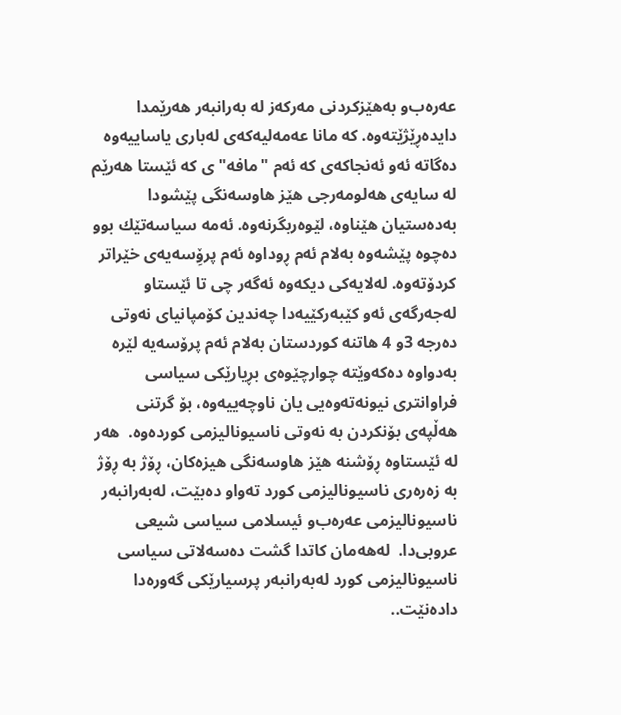عه‌ره‌ب‌و به‌هێزكردنی‌ مه‌ركه‌ز له‌ به‌رانبه‌ر هه‌رێمدا دایده‌ڕێژێته‌وه‌. كه‌ مانا عه‌مه‌لیه‌كه‌ی‌ له‌باری‌ یاساییه‌وه‌ ده‌گاته‌ ئه‌و ئه‌نجاكه‌ی‌ كه‌ ئه‌م "مافه‌" ی‌ كه‌ ئێستا هه‌رێم له‌ سایه‌ی‌ هه‌لومه‌رجی‌ هێز هاوسه‌نگی‌ پێشودا به‌ده‌ستیان هێناوه‌، لێوه‌ربگرنه‌وه‌. ئه‌مه‌ سیاسه‌تێك بوو ده‌چوه‌ پێشه‌وه‌ به‌لام ئه‌م ڕوداوه‌ ئه‌م پرۆِسه‌یه‌ی‌ خێراتر كردۆته‌وه‌. له‌لایه‌كی‌ دیكه‌وه‌ ئه‌گه‌ر چی‌ تا ئێستاو له‌جه‌رگه‌ی‌ ئه‌و كێبه‌ركێیه‌دا چه‌ندین كۆمپانیای‌ نه‌وتی‌ ده‌رجه‌ 3و 4 هاتنه‌ كوردستان به‌لام ئه‌م پرۆسه‌یه‌ لێره‌ به‌دواوه‌ ده‌كه‌وێته‌ چوارچێوه‌ی‌ بڕیارێكی‌ سیاسی‌ فراوانتری‌ نیونه‌ته‌وه‌یی‌ یان ناوچه‌ییه‌وه‌، بۆ گرتنی‌ هه‌ڵپه‌ی‌ بۆنكردن به‌ نه‌وتی‌ ناسیونالیزمی‌ كورده‌وه‌.  هه‌ر له‌ ئێستاوه‌ ڕۆشنه‌ هێز هاوسه‌نگی‌ هیزه‌كان، ڕۆژ به‌ ڕۆژ به‌ زه‌ره‌ری‌ ناسیونالیزمی‌ كورد ته‌واو ده‌بێت، له‌به‌رانبه‌ر ناسیونالیزمی‌ عه‌ره‌ب‌و ئیسلامی‌ سیاسی‌ شیعی‌ عروبی‌دا.  له‌هه‌مان كاتدا گشت ده‌سه‌لاتی‌ سیاسی‌ ناسیونالیزمی‌ كورد له‌به‌رانبه‌ر پرسیارێكی‌ گه‌وره‌دا داده‌نێت..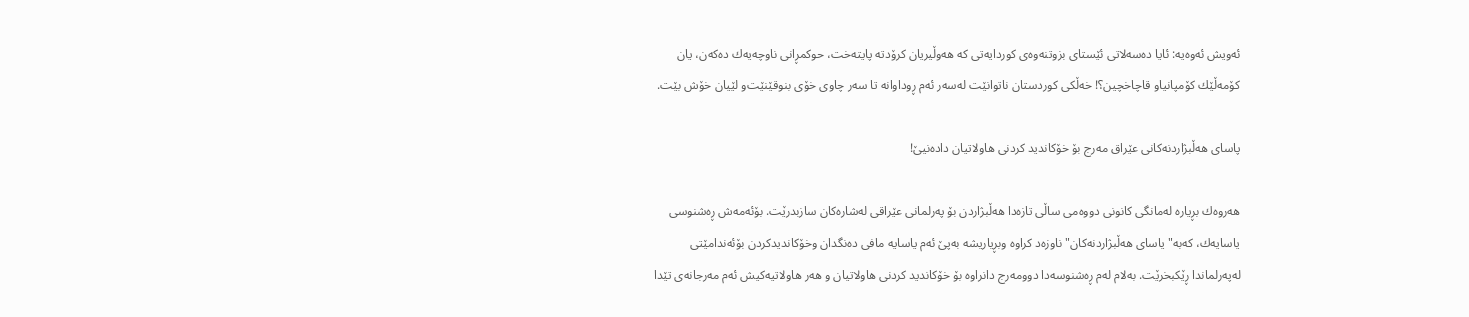ئه‌ویش ئه‌وه‌یه‌: ئایا ده‌سه‌لاتی‌ ئێستای‌ بزوتنه‌وه‌ی‌ كوردایه‌تی‌ كه‌ هه‌وڵیریان كرۆدته‌ پایته‌خت، حوكمڕانی‌ ناوچه‌یه‌ك ده‌كه‌ن، یان كۆمه‌ڵێك كۆمپانیاو قاچاخچین؟! خه‌ڵكی‌ كوردستان ناتوانێت له‌سه‌ر ئه‌م ڕوداوانه‌ تا سه‌ر چاوی‌ خۆی‌ بنوقێنێت‌و لێیان خۆش بێت.

پاسای‌ هه‌ڵبژاردنه‌كانی‌ عێراق مه‌رج بۆ خۆكاندید كردنی‌ هاولاتیان داده‌نیێ‌!

هه‌روه‌ك بڕیاره‌ له‌مانگی‌ كانونی‌ دووه‌می‌ ساڵی‌ تازه‌دا هه‌ڵبژاردن بۆ په‌رلمانی‌ عێراقی‌ له‌شاره‌كان سازبدرێت. بۆئه‌مه‌ش ڕه‌شنوسی‌ یاسایه‌ك، كه‌به‌"یاسای‌ هه‌ڵبژاردنه‌كان" ناوزه‌د كراوه‌ وبڕیاریشه‌ به‌پێ‌ ئه‌م یاسایه‌ مافی‌ ده‌نگدان وخۆكاندیدكردن بۆئه‌ندامێتی‌ له‌په‌رلماندا ڕێكبخرێت. به‌لام له‌م ڕه‌شنوسه‌دا دوومه‌رج دانراوه‌ بۆ خۆكاندید كردنی‌ هاولاتیان و هه‌ر هاولاتیه‌كیش ئه‌م مه‌رجانه‌ی‌ تێدا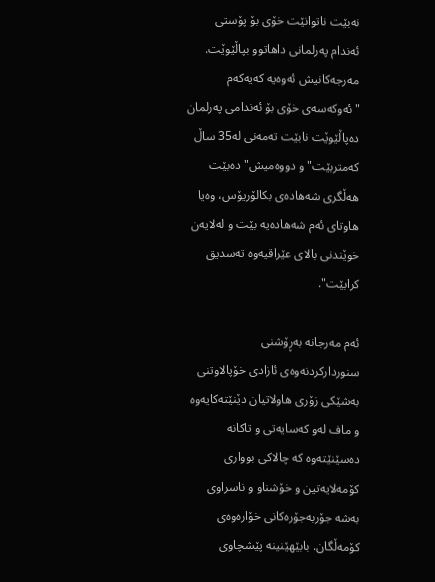نه‌بێت ناتوانێت خۆی‌ بۆ پۆستی‌ ئه‌ندام په‌رلمانی‌ داهاتوو بپاڵێوێت. مه‌رجه‌كانیش ئه‌وه‌یه‌ كه‌یه‌كه‌م "ئه‌وكه‌سه‌ی‌ خۆی‌ بۆ ئه‌ندامی‌ په‌رلمان ده‌پاڵێوێت نابێت ته‌مه‌نی‌ له‌35 ساڵ كه‌متربێت" و دووه‌میش" ده‌بێت هه‌ڵگری‌ شه‌هاده‌ی‌ بكالۆریۆس، وه‌یا هاوتای‌ ئه‌م شه‌هاده‌یه‌ بێت و له‌لایه‌ن خوێندنی‌ بالای‌ عێراقیه‌وه‌ ته‌سدیق كرابێت".

ئه‌م مه‌رجانه‌ به‌ڕۆشنی‌ سنورداركردنه‌وه‌ی‌ ئازادی‌ خۆپالاوتنی‌ به‌شێكی‌ زۆری‌ هاولاتیان دێنێته‌كایه‌وه‌ و ماف له‌و كه‌سایه‌تی‌ و تاكانه‌ ده‌سێنێته‌وه‌ كه‌ چالاكی‌ بوواری‌ كۆمه‌لایه‌تین و خۆشناو و ناسراوی‌ به‌شه‌ جۆربه‌جۆره‌كانی‌ خۆاره‌وه‌ی‌ كۆمه‌ڵگان. بابێهێنینه‌ پێشچاوی‌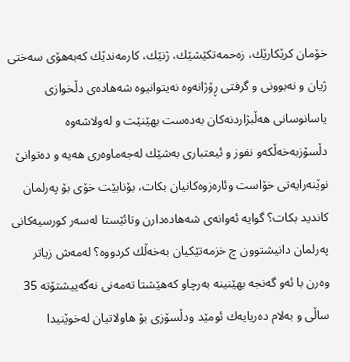خۆمان كرێكارێك، زه‌حمه‌تكێشێك، ژنێك، كارمه‌ندێك كه‌به‌هۆی‌ سه‌ختی‌ ژیان و نه‌بوونی‌ و گرفتی‌ ڕۆژانه‌وه‌ نه‌یتوانیوه‌ شه‌هاده‌ی‌ دڵخوازی‌ یاسانوسانی‌ هه‌ڵبژاردنه‌كان به‌ده‌ست بهێنێت و له‌ولاشه‌وه‌ دڵسۆزبه‌خه‌ڵكه‌و نفوز و ئیعتباری‌ به‌شێك له‌جه‌ماوه‌ری‌ هه‌یه‌ و ده‌توانێ‌ نوێنه‌رایه‌تی‌ خۆاست وئاره‌زوه‌كانیان بكات، بۆنابێت خۆی‌ بۆ په‌رلمان كاندید بكات؟ گوایه‌ ئه‌وانه‌ی‌ شه‌هاده‌دارن وتائێستا له‌سه‌ر كورسیه‌كانی‌ په‌رلمان دانیشتوون چ خزمه‌تێكیان به‌خه‌ڵك كردووه‌؟ له‌مه‌ش زیاتر وه‌رن با ئه‌و گه‌نجه‌ بهێنینه‌ به‌رچاو كه‌هێشتا ته‌مه‌نی‌ نه‌گه‌ییشتۆته‌ 35 ساڵی‌ و به‌لام ده‌ریایه‌ك ئومێد ودڵسۆزی‌ بۆ هاولاتیان له‌خوێنیدا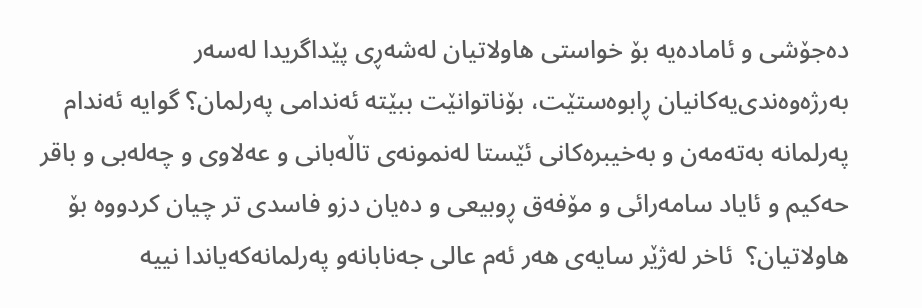ده‌جۆشی‌ و ئاماده‌یه‌ بۆ خواستی‌ هاولاتیان له‌شه‌ڕی‌ پێداگریدا له‌سه‌ر به‌رژه‌وه‌ندی‌یه‌كانیان ڕابوه‌ستێت، بۆناتوانێت ببێته‌ ئه‌ندامی‌ په‌رلمان؟ گوایه‌ ئه‌ندام په‌رلمانه‌ به‌ته‌مه‌ن و به‌خیبره‌كانی‌ ئێستا له‌نمونه‌ی‌ تاڵه‌بانی‌ و عه‌لاوی‌ و چه‌له‌بی‌ و باقر حه‌كیم و ئایاد سامه‌رائی‌ و مۆفه‌ق ڕوبیعی‌ و ده‌یان دزو فاسدی‌ تر چیان كردووه‌ بۆ هاولاتیان؟  ئاخر له‌ژێر سایه‌ی‌ هه‌ر ئه‌م عالی‌ جه‌نابانه‌و په‌رلمانه‌كه‌یاندا نییه‌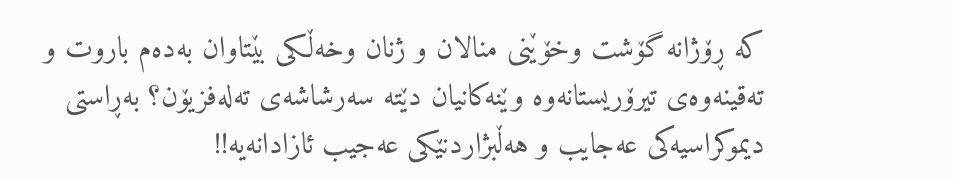كه‌ ڕۆژانه‌ گۆشت وخۆێنی‌ منالان و ژنان وخه‌ڵكی‌ بێتاوان به‌ده‌م باروت و ته‌قینه‌وه‌ی‌ تیرۆریستانه‌وه‌ وێنه‌كانیان دێته‌ سه‌رشاشه‌ی‌ ته‌له‌فزیۆن؟ به‌ڕاستی‌ دیموكراسیه‌كی‌ عه‌جایب و هه‌ڵبژاردنێكی‌ عه‌جیب ئازادانه‌یه‌!!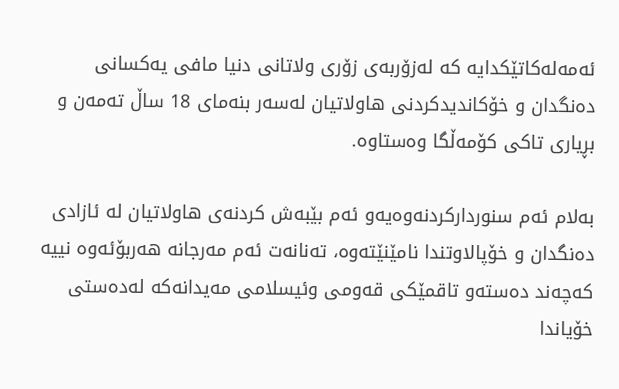ئه‌مه‌له‌كاتێكدایه‌ كه‌ له‌زۆربه‌ی‌ زۆری‌ ولاتانی‌ دنیا مافی‌ یه‌كسانی‌ ده‌نگدان و خۆكاندیدكردنی‌ هاولاتیان له‌سه‌ر بنه‌مای‌ 18 ساڵ ته‌مه‌ن و بڕیاری‌ تاكی‌ كۆمه‌ڵگا وه‌ستاوه‌.

به‌لام ئه‌م سنورداركردنه‌وه‌یه‌و ئه‌م بێبه‌ش كردنه‌ی‌ هاولاتیان له‌ ئازادی‌ ده‌نگدان و خۆپالاوتندا نامێنێته‌وه‌، ته‌نانه‌ت ئه‌م مه‌رجانه‌ هه‌ربۆئه‌وه‌ نییه‌ كه‌چه‌ند ده‌سته‌و تاقمێكی‌ قه‌ومی‌ وئیسلامی‌ مه‌یدانه‌كه‌ له‌ده‌ستی‌ خۆیاندا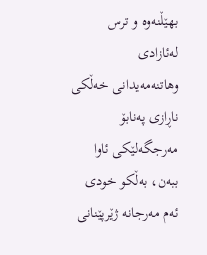بهێڵنه‌وه‌ و ترس له‌ئازادی‌ وهاتنه‌مه‌یدانی‌ خه‌ڵكی‌ ناڕازی‌ په‌نابۆ مه‌رجگه‌لێكی‌ ئاوا ببه‌ن، به‌ڵكو خودی‌ ئه‌م مه‌رجانه‌ ژێرپێنانی‌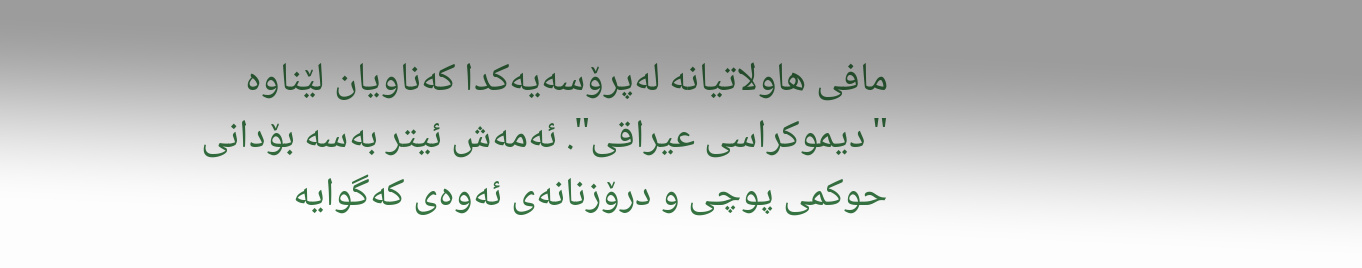مافی‌ هاولاتیانه‌ له‌پرۆسه‌یه‌كدا كه‌ناویان لێناوه‌ "دیموكراسی‌ عیراقی‌". ئه‌مه‌ش ئیتر به‌سه‌ بۆدانی‌ حوكمی‌ پوچی‌ و درۆزنانه‌ی‌ ئه‌وه‌ی‌ كه‌گوایه‌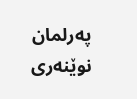په‌رلمان نوێنه‌ری‌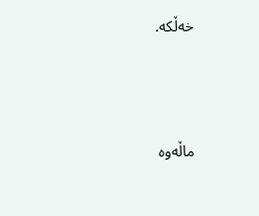خه‌ڵكه‌.




ماڵه‌وه